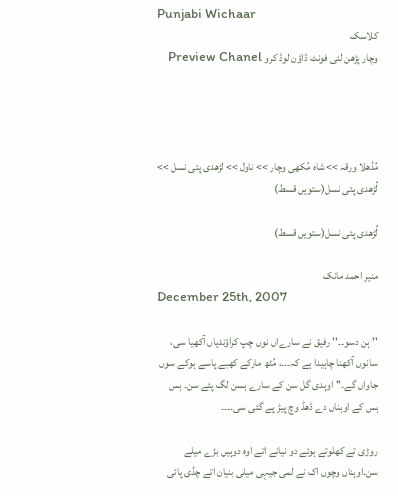Punjabi Wichaar
کلاسک
وچار پڑھن لئی فونٹ ڈاؤن لوڈ کرو Preview Chanel




مُڈھلا ورقہ >> شاہ مُکھی وچار >> ناول >> لڑھدی پئی نسل >> لُڑھدی پئی نسل(ستویں قسط)

لُڑھدی پئی نسل(ستویں قسط)

منیر احمد مانک
December 25th, 2007

''ہن دسو۔۔'' رفیق نے سارےاں نوں چپ کراؤندیاں آکھیا سی، سانوں آکھنا چاہیدا ہے کہ۔۔۔، مُٹھ مارکے کھبے پاسے ہوکے سوں جاواں گے۔'' اوہدی گل سن کے سارے ہسن لگ پئے سن۔ ہس ہس کے اوہناں دے ڈھڈ وچ پیڑ پے گئی سی۔۔۔۔

روڑی تے کھلوتے ہوئے دو نیانے اتے اوہ دوہیں بڑے میلے سن۔اوہناں وچوں اک نے لمی جیہی میلی بنیان اتے چڈی پائی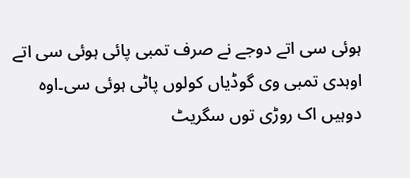ہوئی سی اتے دوجے نے صرف تمبی پائی ہوئی سی اتے اوہدی تمبی وی گوڈیاں کولوں پاٹی ہوئی سی۔اوہ دوہیں اک روڑی توں سگریٹ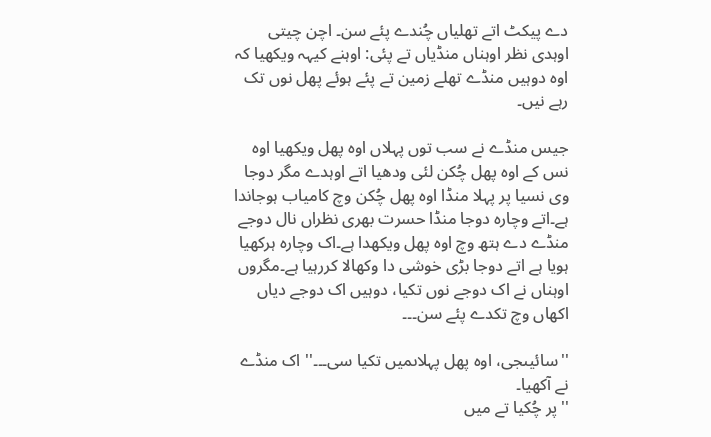دے پیکٹ اتے تھلیاں چُندے پئے سن۔ اچن چیتی اوہدی نظر اوہناں منڈیاں تے پئی: اوہنے کیہہ ویکھیا کہ اوہ دوہیں منڈے تھلے زمین تے پئے ہوئے پھل نوں تک رہے نیں۔

جیس منڈے نے سب توں پہلاں اوہ پھل ویکھیا اوہ نس کے اوہ پھل چُکن لئی ودھیا اتے اوہدے مگر دوجا وی نسیا پر پہلا منڈا اوہ پھل چُکن وچ کامیاب ہوجاندا ہے۔اتے وچارہ دوجا منڈا حسرت بھری نظراں نال دوجے منڈے دے ہتھ وچ اوہ پھل ویکھدا ہے۔اک وچارہ ہرکھیا ہویا ہے اتے دوجا بڑی خوشی دا وکھالا کررہیا ہے۔مگروں اوہناں نے اک دوجے نوں تکیا، دوہیں اک دوجے دیاں اکھاں وچ تکدے پئے سن۔۔۔

''سائیںجی، اوہ پھل پہلاںمیں تکیا سی۔۔۔'' اک منڈے نے آکھیا۔
''پر چُکیا تے میں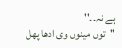ہے نہ۔۔''
''توں مینوں وی ادھا پھل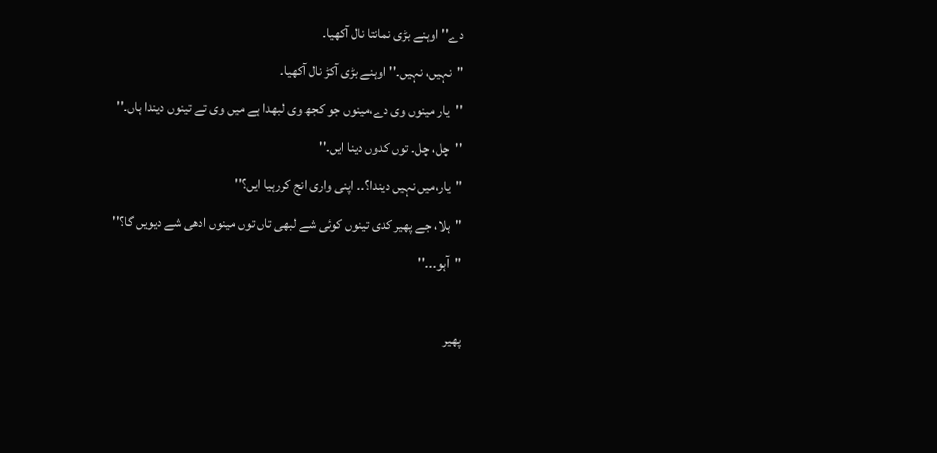دے'' اوہنے بڑی نمانتا نال آکھیا۔
''نہیں، نہیں۔'' اوہنے بڑی آکڑ نال آکھیا۔
''یار مینوں وی دے،مینوں جو کجھ وی لبھدا ہے میں وی تے تینوں دیندا ہاں۔''
''چل، چل۔ توں کدوں دینا ایں۔''
''یار،میں نہیں دیندا؟۔۔ اپنی واری انج کررہیا ایں؟''
''ہلا، جے پھیر کدی تینوں کوئی شے لبھی تاں توں مینوں ادھی شے دیویں گا؟''
''آہو۔۔۔''

پھیر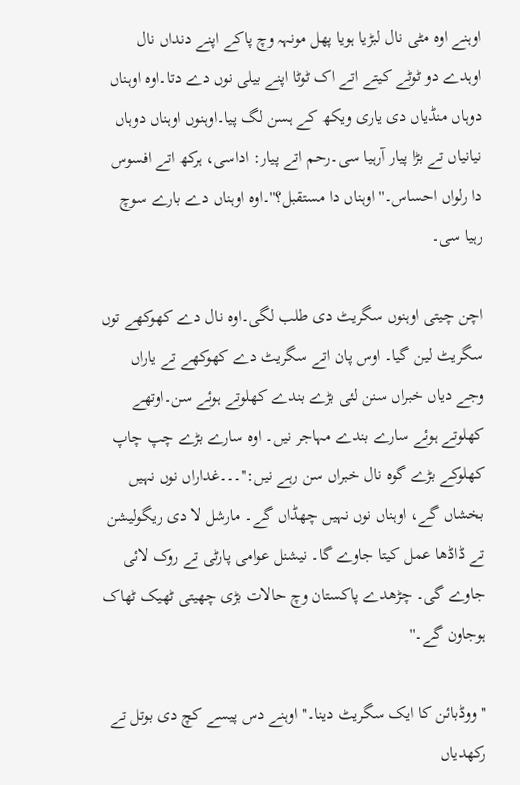اوہنے اوہ مٹی نال لبڑیا ہویا پھل مونہہ وچ پاکے اپنے دنداں نال اوہدے دو ٹوٹے کیتے اتے اک ٹوٹا اپنے بیلی نوں دے دتا۔اوہ اوہناں دوہاں منڈیاں دی یاری ویکھ کے ہسن لگ پیا۔اوہنوں اوہناں دوہاں نیانیاں تے بڑا پیار آرہیا سی۔رحم اتے پیار: اداسی، ہرکھ اتے افسوس دا رلواں احساس۔''اوہناں دا مستقبل؟''۔اوہ اوہناں دے بارے سوچ رہیا سی۔

اچن چیتی اوہنوں سگریٹ دی طلب لگی۔اوہ نال دے کھوکھے توں سگریٹ لین گیا۔ اوس پان اتے سگریٹ دے کھوکھے تے یاراں وجے دیاں خبراں سنن لئی بڑے بندے کھلوتے ہوئے سن۔اوتھے کھلوتے ہوئے سارے بندے مہاجر نیں۔ اوہ سارے بڑے چپ چاپ کھلوکے بڑے گوہ نال خبراں سن رہے نیں:''۔۔۔غداراں نوں نہیں بخشاں گے، اوہناں نوں نہیں چھڈاں گے۔ مارشل لا دی ریگولیشن تے ڈاڈھا عمل کیتا جاوے گا۔ نیشنل عوامی پارٹی تے روک لائی جاوے گی۔ چڑھدے پاکستان وچ حالات بڑی چھیتی ٹھیک ٹھاک ہوجاون گے۔''

''ووڈبائن کا ایک سگریٹ دینا۔'' اوہنے دس پیسے کچ دی بوتل تے رکھدیاں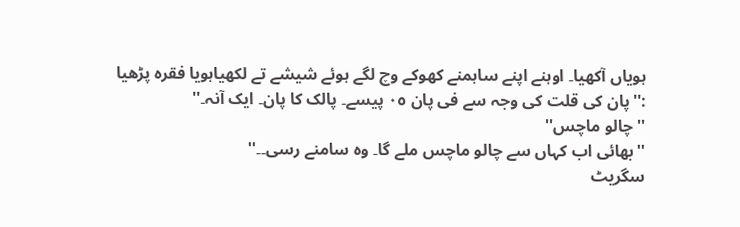ہویاں آکھیا۔ اوہنے اپنے ساہمنے کھوکے وچ لگے ہوئے شیشے تے لکھیاہویا فقرہ پڑھیا :''پان کی قلت کی وجہ سے فی پان ٠٥ پیسے۔ پالک کا پان۔ ایک آنہ۔''
'' چالو ماچس''
''بھائی اب کہاں سے چالو ماچس ملے گا۔ وہ سامنے رسی۔۔''
سگریٹ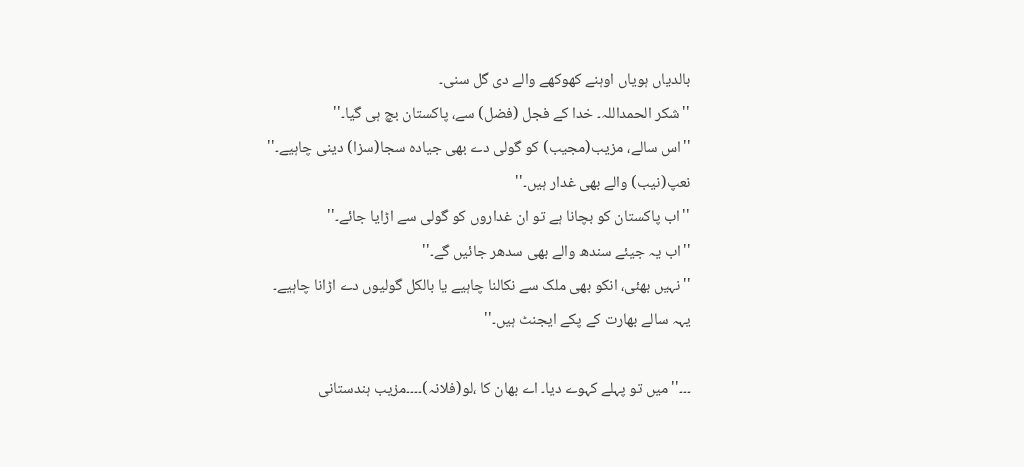بالدیاں ہویاں اوہنے کھوکھے والے دی گل سنی۔
''شکر الحمداللہ۔ خدا کے فجل (فضل) سے، پاکستان بچ ہی گیا۔''
''اس سالے، مزیب(مجیب) کو گولی دے بھی جیادہ سجا(سزا) دینی چاہیے۔''
نعپ(نیب) والے بھی غدار ہیں۔''
''اب پاکستان کو بچانا ہے تو ان غداروں کو گولی سے اڑایا جائے۔''
''اب یہ جیئے سندھ والے بھی سدھر جائیں گے۔''
''نہیں بھئی، انکو بھی ملک سے نکالنا چاہیے یا بالکل گولیوں دے اڑانا چاہیے۔ یہہ سالے بھارت کے پکے ایجنٹ ہیں۔''

۔۔۔''میں تو پہلے کہوے دیا۔ اے بھان کا ،لو(فلانہ)۔۔۔۔مزیب ہندستانی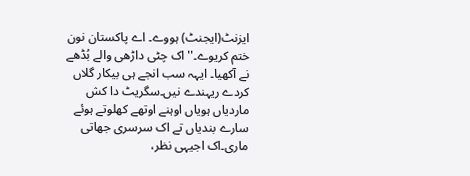ایزنٹ(ایجنٹ) ہووے۔ اے پاکستان نون ختم کریوے۔'' اک چٹی داڑھی والے بُڈھے نے آکھیا۔ ایہہ سب انجے ہی بیکار گلاں کردے ریہندے نیں۔سگریٹ دا کش ماردیاں ہویاں اوہنے اوتھے کھلوتے ہوئے سارے بندیاں تے اک سرسری جھاتی ماری۔اک اجیہی نظر،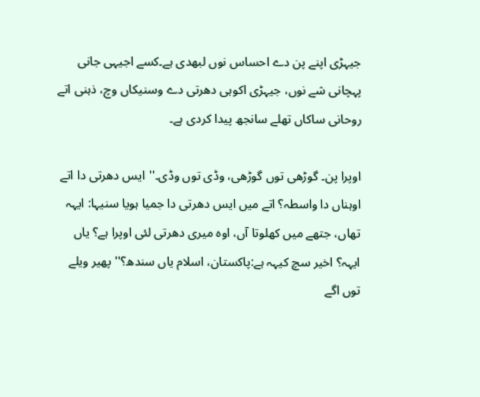جیہڑی اپنے پن دے احساس نوں لبھدی ہے۔کسے اجیہی جانی پہچانی شے نوں، جیہڑی اکوہی دھرتی دے وسنیکاں وچ، ذہنی اتے روحانی ساکاں تھلے سانجھ پیدا کردی ہے۔

اوپرا پن۔ گوڑھی توں گوڑھی، وڈی توں وڈی۔''ایس دھرتی دا اتے اوہناں دا واسطہ؟ اتے میں ایس دھرتی دا جمیا ہویا سنیہا: ایہہ تھاں، جتھے میں کھلوتا آں، اوہ میری دھرتی لئی اوپرا ہے؟ یاں ایہہ؟ اخیر سچ کیہہ ہے:پاکستان، اسلام یاں سندھ؟'' پھیر ویلے توں اگے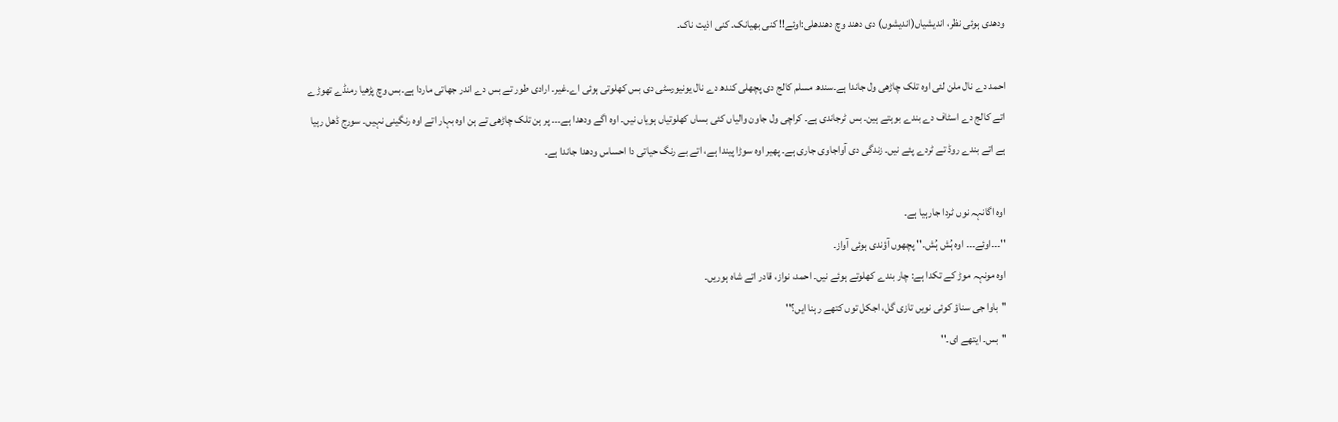ودھدی ہوئی نظر، اندیشیاں(اندیشوں) دی دھند وچ دھندھلی:اوئے!! کنی بھیانک۔ کنی اذیت ناک۔

احمد دے نال ملن لئی اوہ تلک چاڑھی ول جاندا ہے۔سندھ مسلم کالج دی پچھلی کندھ دے نال یونیورسٹی دی بس کھلوتی ہوئی اے۔غیر۔ ارادی طور تے بس دے اندر جھاتی ماردا ہے۔بس وچ پڑھیا رمنڈے تھوڑے اتے کالج دے اسٹاف دے بندے بوہتے ہین۔ بس ٹرجاندی ہے۔ کراچی ول جاون والیاں کئی بساں کھلوتیاں ہویاں نیں۔ اوہ اگے ودھدا ہے۔۔۔ پر ہن تلک چاڑھی تے ہن اوہ بہار اتے اوہ رنگینی نہیں۔ سورج ڈھل رہیا ہے اتے بندے روڈ تے ٹردے پئے نیں۔ زندگی دی آواجاوی جاری ہے۔ پھیر اوہ سوڑا پیندا ہے، اتے بے رنگ حیاتی دا احساس ودھدا جاندا ہے۔

اوہ اگانہہ نوں ٹردا جارہیا ہے۔
''۔۔۔اوئے۔۔۔ اوہ ہُش ہُش۔'' پچھوں آؤندی ہوئی آواز۔
اوہ مونہہ موڑ کے تکدا ہے: چار بندے کھلوتے ہوئے نیں۔ احمد، نواز، قادر اتے شاہ ہوریں۔
''باوا جی سناؤ کوئی نویں تازی گل، اجکل توں کتھے رہنا ایں؟''
''بس۔ ایتھے ای۔''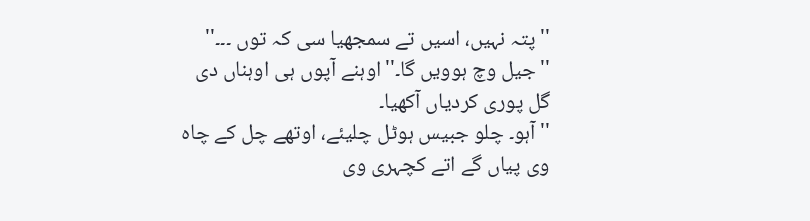''پتہ نہیں، اسیں تے سمجھیا سی کہ توں ۔۔۔''
''جیل وچ ہوویں گا۔''اوہنے آپوں ہی اوہناں دی گل پوری کردیاں آکھیا۔
''آہو۔ چلو جبیس ہوٹل چلیئے، اوتھے چل کے چاہ وی پیاں گے اتے کچہری وی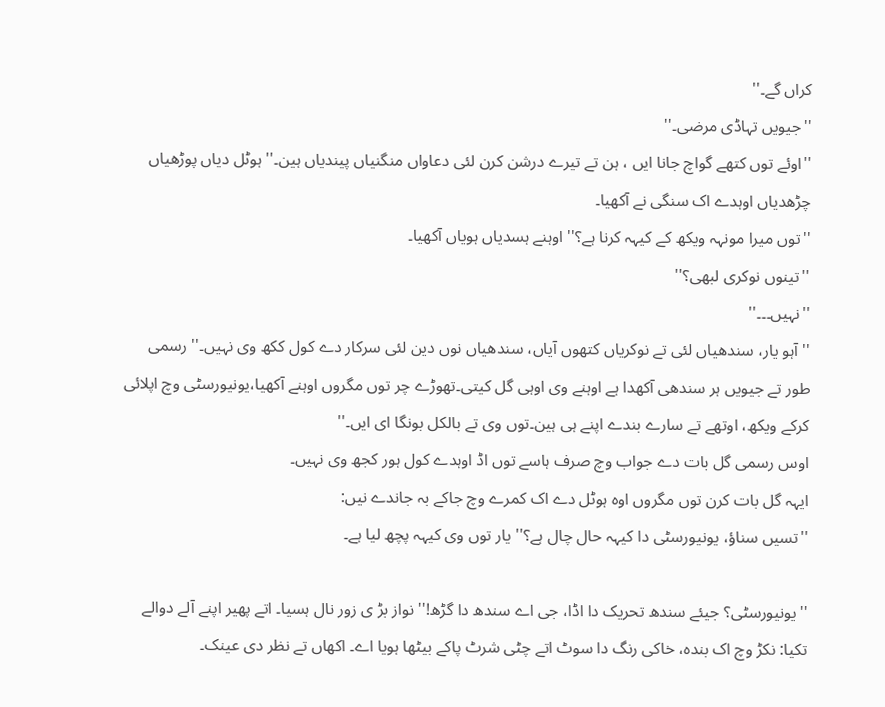کراں گے۔''
''جیویں تہاڈی مرضی۔''
''اوئے توں کتھے گواچ جانا ایں ، ہن تے تیرے درشن کرن لئی دعاواں منگنیاں پیندیاں ہین۔'' ہوٹل دیاں پوڑھیاں چڑھدیاں اوہدے اک سنگی نے آکھیا۔
''توں میرا مونہہ ویکھ کے کیہہ کرنا ہے؟'' اوہنے ہسدیاں ہویاں آکھیا۔
''تینوں نوکری لبھی؟''
''نہیں۔۔۔''
''آہو یار، سندھیاں لئی تے نوکریاں کتھوں آیاں، سندھیاں نوں دین لئی سرکار دے کول ککھ وی نہیں۔'' رسمی طور تے جیویں ہر سندھی آکھدا ہے اوہنے وی اوہی گل کیتی۔تھوڑے چر توں مگروں اوہنے آکھیا،یونیورسٹی وچ اپلائی کرکے ویکھ، اوتھے تے سارے بندے اپنے ہی ہین۔توں وی تے بالکل بونگا ای ایں۔''
اوس رسمی گل بات دے جواب وچ صرف ہاسے توں اڈ اوہدے کول ہور کجھ وی نہیں۔
ایہہ گل بات کرن توں مگروں اوہ ہوٹل دے اک کمرے وچ جاکے بہ جاندے نیں:
''تسیں سناؤ، یونیورسٹی دا کیہہ حال چال ہے؟'' یار توں وی کیہہ پچھ لیا ہے۔

''یونیورسٹی؟ جیئے سندھ تحریک دا اڈا، جی اے سندھ دا گڑھ!'' نواز بڑ ی زور نال ہسیا۔ اتے پھیر اپنے آلے دوالے تکیا: نکڑ وچ اک بندہ، خاکی رنگ دا سوٹ اتے چٹی شرٹ پاکے بیٹھا ہویا اے۔ اکھاں تے نظر دی عینک۔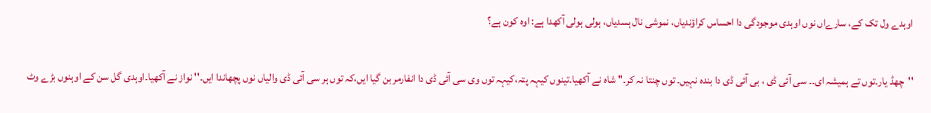اوہدے ول تک کے، سارےاں نوں اوہدی موجودگی دا احساس کراؤندیاں، نموشی نال ہسدیاں، ہولی ہولی آکھدا ہے: اوہ کون ہے؟

''چھڈ یار۔توں تے ہمیشہ ای۔۔ سی آئی ڈی ، بی آئی ڈی دا بندہ نہیں۔ توں چنتا نہ کر۔'' شاہ نے آکھیا۔تینوں کیہہ پتہ،کیہہ توں وی سی آئی ڈی دا انفارمر بن گیا ایں،کہ توں ہر سی آئی ڈی والیاں نوں پچھاندا ایں۔'' نواز نے آکھیا۔اوہدی گل سن کے اوہنوں بڑے وٹ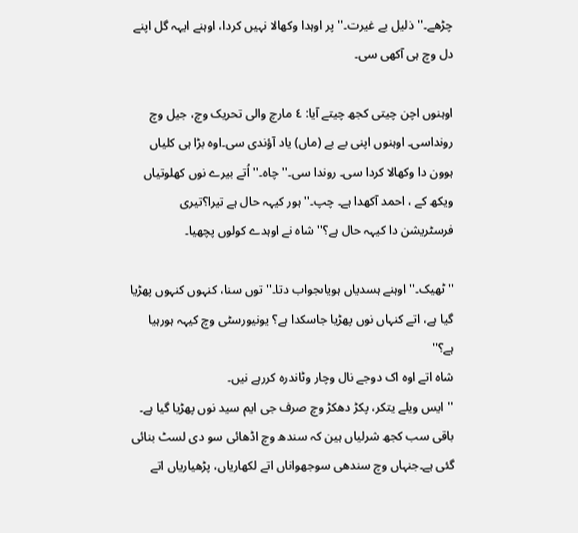چڑھے۔''ذلیل بے غیرت۔'' پر اوہدا وکھالا نہیں کردا، اوہنے ایہہ گل اپنے دل وچ ہی آکھی سی۔

اوہنوں اچن چیتی کجھ چیتے آیا: ٤ مارچ والی تحریک وچ، جیل وچ رونداسی۔ اوہنوں اپنی بے بے (ماں) یاد آؤندی سی۔اوہ بڑا ہی کلیاں ہوون دا وکھالا کردا سی۔ روندا سی۔''چاہ۔'' اُتے بیرے نوں کھلوتیاں ویکھ کے ، احمد آکھدا ہے۔ چپ۔''ہور کیہہ حال ہے تیرا؟تیری فرسٹریشن دا کیہہ حال ہے؟'' شاہ نے اوہدے کولوں پچھیا۔

''ٹھیک۔'' اوہنے ہسدیاں ہویاںجواب دتا۔''توں سنا، کنہوں کنہوں پھڑیا گیا ہے، اتے کنہاں نوں پھڑیا جاسکدا ہے؟ یونیورسٹی وچ کیہہ ہورہیا ہے؟''
شاہ اتے اوہ اک دوجے نال وچار وٹاندرہ کررہے نیں۔
''ایس ویلے یتکر، پکڑ دھکڑ وچ صرف جی ایم سید نوں پھڑیا گیا ہے۔ باقی سب کجھ شرلیاں ہین کہ سندھ وچ اڈھائی سو دی لسٹ بنائی گئی ہے۔جنہاں وچ سندھی سوجھواناں اتے لکھاریاں، پڑھیاریاں اتے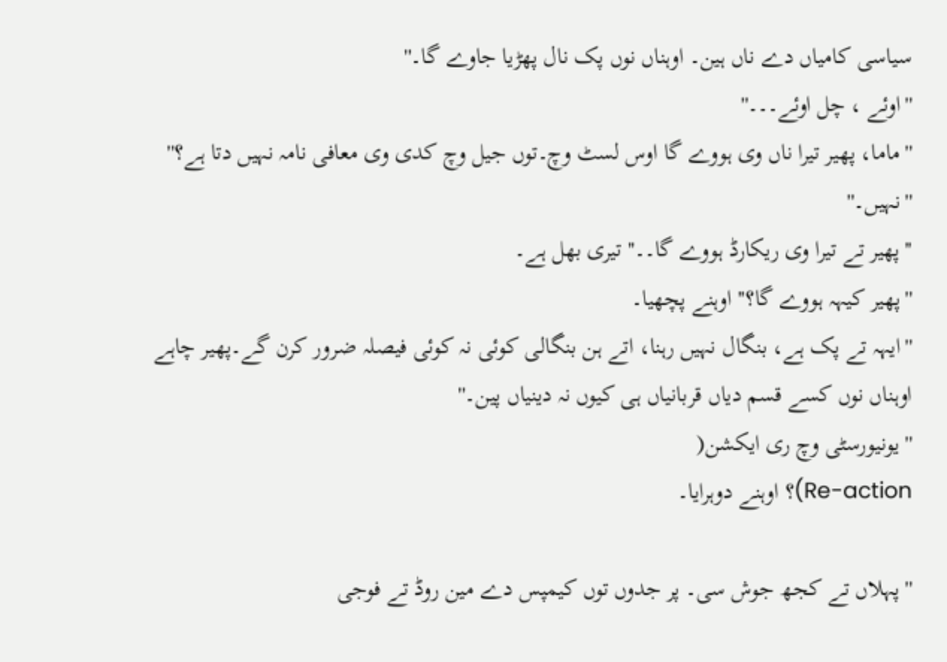سیاسی کامیاں دے ناں ہین۔ اوہناں نوں پک نال پھڑیا جاوے گا۔''
''اوئے ، چل اوئے۔۔۔''
''ماما، پھیر تیرا ناں وی ہووے گا اوس لسٹ وچ۔توں جیل وچ کدی وی معافی نامہ نہیں دتا ہے؟''
''نہیں۔''
''پھیر تے تیرا وی ریکارڈ ہووے گا۔۔''تیری بھل ہے۔
''پھیر کیہہ ہووے گا؟'' اوہنے پچھیا۔
''ایہہ تے پک ہے، بنگال نہیں رہنا، اتے ہن بنگالی کوئی نہ کوئی فیصلہ ضرور کرن گے۔پھیر چاہے اوہناں نوں کسے قسم دیاں قربانیاں ہی کیوں نہ دینیاں پین۔''
''یونیورسٹی وچ ری ایکشن(
Re-action)؟ اوہنے دوہرایا۔

''پہلاں تے کجھ جوش سی۔ پر جدوں توں کیمپس دے مین روڈ تے فوجی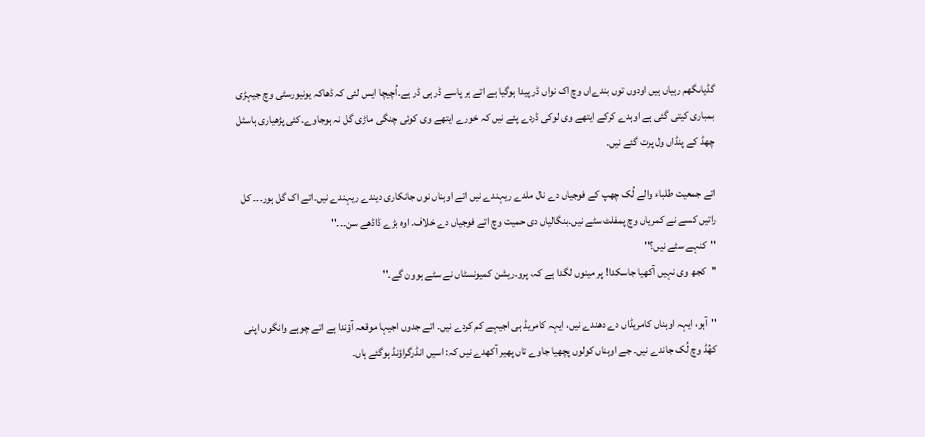گڈیاںگھم رہیاں ہیں اودوں توں بندےاں وچ اک نواں ڈر پیدا ہوگیا ہے اتے ہر پاسے ڈر ہی ڈر ہے۔اُچیچا ایس لئی کہ ڈھاکہ یونیورسٹی وچ جیہڑی بمباری کیتی گئی ہے اوہدے کرکے ایتھے وی لوکی ڈردے پئے نیں کہ خورے ایتھے وی کوئی چنگی ماڑی گل نہ ہوجاوے۔کئی پڑھیاری ہاسٹل چھڈ کے پنڈاں ول پرت گئے نیں۔

اتے جمعیت طلباء والے لُک چھپ کے فوجیاں دے نال ملدے ریہندے نیں اتے اوہناں نوں جانکاری دیندے ریہندے نیں۔اتے اک گل ہور۔۔۔ کل راتیں کسے نے کمریاں وچ پمفلٹ سٹے نیں۔بنگالیاں دی حمیت وچ اتے فوجیاں دے خلاف۔ اوہ بڑے ڈاڈھے سن۔۔۔''
''کنہے سٹے نیں؟''
''کجھ وی نہیں آکھیا جاسکدا! پر مینوں لگدا ہے کہ، پرو۔ریشن کمیونسٹاں نے سٹے ہوون گے۔''

''آہو، ایہہ اوہناں کامریڈاں دے دھندے نیں، ایہہ کامریڈ ہی اجیہے کم کردے نیں۔ اتے جدوں اجیہا موقعہ آؤندا ہے اتے چوہے وانگوں اپنی کھُڈ وچ لُک جاندے نیں۔ جے اوہناں کولوں پچھیا جاوے تاں پھیر آکھدے نیں کہ: اسیں انڈرگراؤنڈ ہوگئے ہاں۔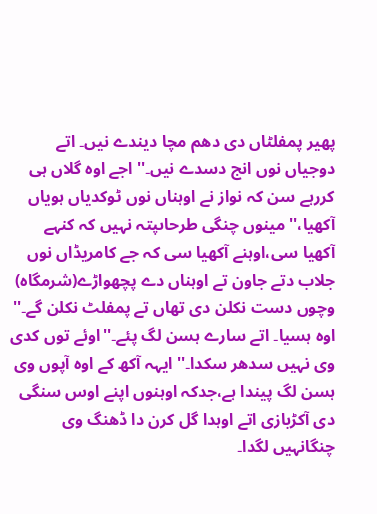پھیر پمفلٹاں دی دھم مچا دیندے نیں۔ اتے دوجیاں نوں انج دسدے نیں۔'' اجے اوہ گلاں ہی کررہے سن کہ نواز نے اوہناں نوں ٹوکدیاں ہویاں آکھیا،'' مینوں چنگی طرحاںپتہ نہیں کہ کنہے آکھیا سی،اوہنے آکھیا سی کہ جے کامریڈاں نوں جلاب دتے جاون تے اوہناں دے پچھواڑے(شرمگاہ) وچوں دست نکلن دی تھاں تے پمفلٹ نکلن گے۔'' اوہ ہسیا۔ اتے سارے ہسن لگ پئے۔''اوئے توں کدی وی نہیں سدھر سکدا۔'' ایہہ آکھ کے اوہ آپوں وی ہسن لگ پیندا ہے،جدکہ اوہنوں اپنے اوس سنگی دی آکڑبازی اتے اوہدا گل کرن دا ڈھنگ وی چنگانہیں لگدا۔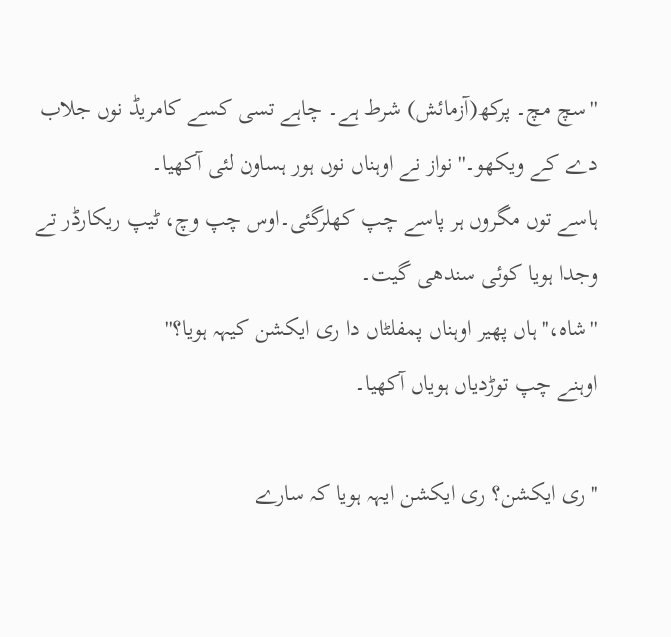''سچ مچ۔ پرکھ(آزمائش) شرط ہے۔ چاہے تسی کسے کامریڈ نوں جلاب دے کے ویکھو۔'' نواز نے اوہناں نوں ہور ہساون لئی آکھیا۔
ہاسے توں مگروں ہر پاسے چپ کھلرگئی۔اوس چپ وچ، ٹیپ ریکارڈر تے وجدا ہویا کوئی سندھی گیت۔
''شاہ،''ہاں پھیر اوہناں پمفلٹاں دا ری ایکشن کیہہ ہویا؟''
اوہنے چپ توڑدیاں ہویاں آکھیا۔

''ری ایکشن؟ ری ایکشن ایہہ ہویا کہ سارے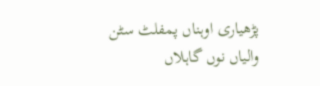پڑھیاری اوہناں پمفلٹ سٹن والیاں نوں گاہلاں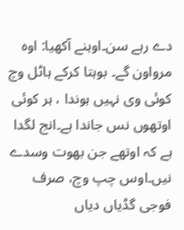دے رہے سن۔اوہنے آکھیا: اوہ مرواون گے۔ بوہتا کرکے ہاٹل وچ کوئی وی نہیں ہوندا ، ہر کوئی اوتھوں نس جاندا ہے۔انج لگدا ہے کہ اوتھے جن بھوت وسدے نیں۔اوس چپ وچ، صرف فوجی گڈیاں دیاں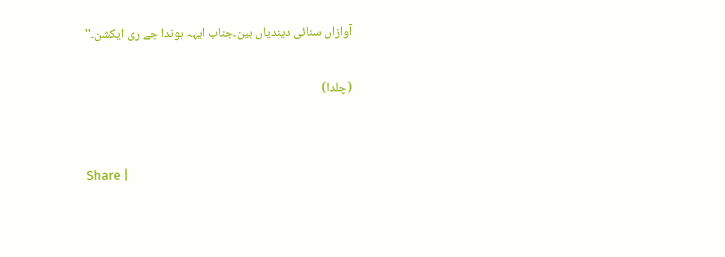آوازاں سنائی دیندیاں ہین۔جناب ایہہ ہوندا جے ری ایکشن۔''

(چلدا)


Share |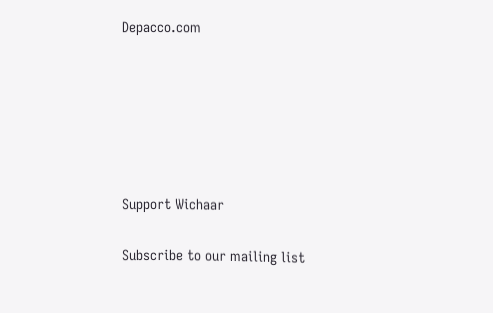Depacco.com






Support Wichaar

Subscribe to our mailing list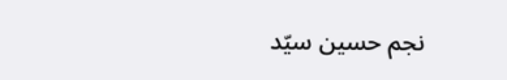نجم حسین سیّد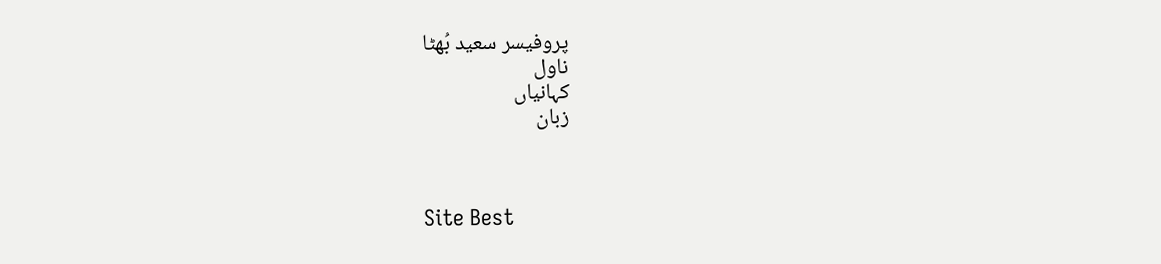پروفیسر سعید بُھٹا
ناول
کہانیاں
زبان



Site Best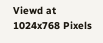Viewd at 1024x768 Pixels